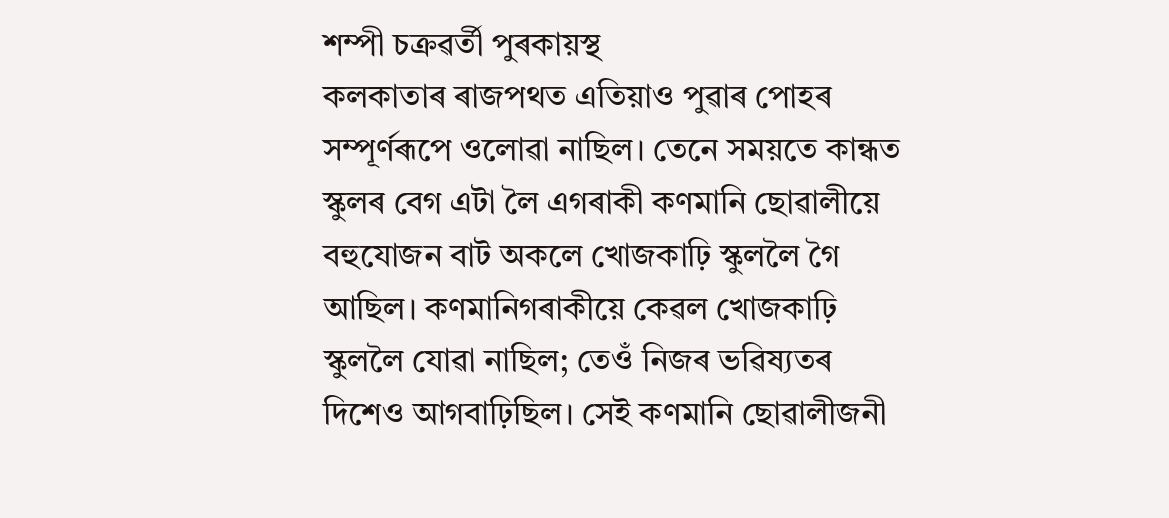শম্পী চক্ৰৱৰ্তী পুৰকায়স্থ
কলকাতাৰ ৰাজপথত এতিয়াও পুৱাৰ পোহৰ সম্পূৰ্ণৰূপে ওলোৱা নাছিল। তেনে সময়তে কান্ধত স্কুলৰ বেগ এটা লৈ এগৰাকী কণমানি ছোৱালীয়ে বহুযোজন বাট অকলে খোজকাঢ়ি স্কুললৈ গৈ আছিল। কণমানিগৰাকীয়ে কেৱল খোজকাঢ়ি স্কুললৈ যোৱা নাছিল; তেওঁ নিজৰ ভৱিষ্যতৰ দিশেও আগবাঢ়িছিল। সেই কণমানি ছোৱালীজনী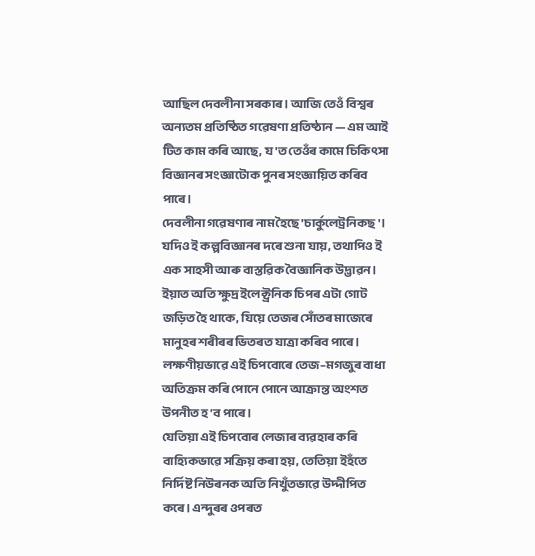আছিল দেবলীনা সৰকাৰ। আজি তেওঁ বিশ্বৰ অন্যতম প্ৰতিষ্ঠিত গৱেষণা প্ৰতিষ্ঠান — এম আই টিত কাম কৰি আছে, য'ত তেওঁৰ কামে চিকিৎসা বিজ্ঞানৰ সংজ্ঞাটোক পুনৰ সংজ্ঞায়িত কৰিব পাৰে।
দেবলীনা গৱেষণাৰ নাম হৈছে 'চাৰ্কুলেট্ৰনিকছ'। যদিও ই কল্পবিজ্ঞানৰ দৰে শুনা যায়, তথাপিও ই এক সাহসী আৰু বাস্তৱিক বৈজ্ঞানিক উদ্ভাৱন। ইয়াত অতি ক্ষুদ্ৰ ইলেক্ট্ৰনিক চিপৰ এটা গোট জড়িত হৈ থাকে, যিয়ে তেজৰ সোঁতৰ মাজেৰে মানুহৰ শৰীৰৰ ভিতৰত যাত্ৰা কৰিব পাৰে। লক্ষণীয়ভাৱে এই চিপবোৰে তেজ–মগজুৰ বাধা অতিক্ৰম কৰি পোনে পোনে আক্ৰান্ত অংশত উপনীত হ’ব পাৰে।
যেতিয়া এই চিপবোৰ লেজাৰ ব্যৱহাৰ কৰি বাহ্যিকভাৱে সক্ৰিয় কৰা হয়, তেতিয়া ইহঁতে নিৰ্দিষ্ট নিউৰনক অতি নিখুঁতভাৱে উদ্দীপিত কৰে। এন্দুৰৰ ওপৰত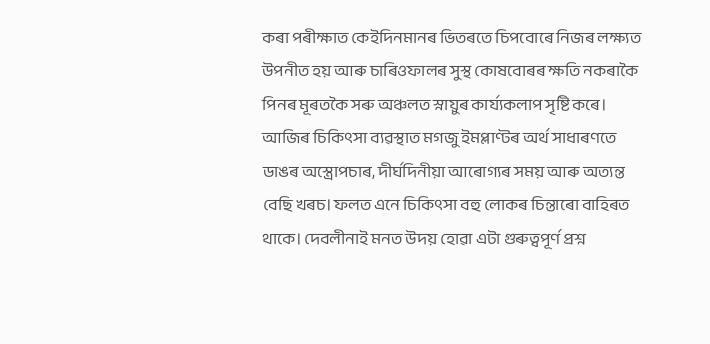কৰা পৰীক্ষাত কেইদিনমানৰ ভিতৰতে চিপবোৰে নিজৰ লক্ষ্যত উপনীত হয় আৰু চাৰিওফালৰ সুস্থ কোষবোৰৰ ক্ষতি নকৰাকৈ পিনৰ মূৰতকৈ সৰু অঞ্চলত স্নায়ুৰ কাৰ্য্যকলাপ সৃষ্টি কৰে।
আজিৰ চিকিৎসা ব্যৱস্থাত মগজু ইমপ্লাণ্টৰ অৰ্থ সাধাৰণতে ডাঙৰ অস্ত্ৰোপচাৰ, দীৰ্ঘদিনীয়া আৰোগ্যৰ সময় আৰু অত্যন্ত বেছি খৰচ। ফলত এনে চিকিৎসা বহু লোকৰ চিন্তাৰো বাহিৰত থাকে। দেবলীনাই মনত উদয় হোৱা এটা গুৰুত্বপূৰ্ণ প্ৰশ্ন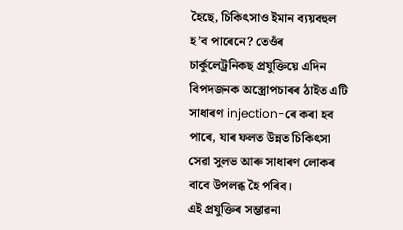হৈছে, চিকিৎসাও ইমান ব্যয়বহুল হ’ব পাৰেনে? তেওঁৰ চাৰ্কুলেট্ৰনিকছ প্ৰযুক্তিয়ে এদিন বিপদজনক অস্ত্ৰোপচাৰৰ ঠাইত এটি সাধাৰণ injection-ৰে কৰা হব পাৰে, যাৰ ফলত উন্নত চিকিৎসা সেৱা সুলভ আৰু সাধাৰণ লোকৰ বাবে উপলব্ধ হৈ পৰিব।
এই প্ৰযুক্তিৰ সম্ভাৱনা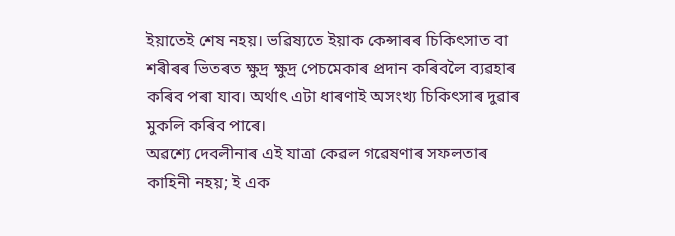ইয়াতেই শেষ নহয়। ভৱিষ্যতে ইয়াক কেন্সাৰৰ চিকিৎসাত বা শৰীৰৰ ভিতৰত ক্ষুদ্ৰ ক্ষুদ্ৰ পেচমেকাৰ প্ৰদান কৰিবলৈ ব্যৱহাৰ কৰিব পৰা যাব। অৰ্থাৎ এটা ধাৰণাই অসংখ্য চিকিৎসাৰ দুৱাৰ মুকলি কৰিব পাৰে।
অৱশ্যে দেবলীনাৰ এই যাত্ৰা কেৱল গৱেষণাৰ সফলতাৰ কাহিনী নহয়; ই এক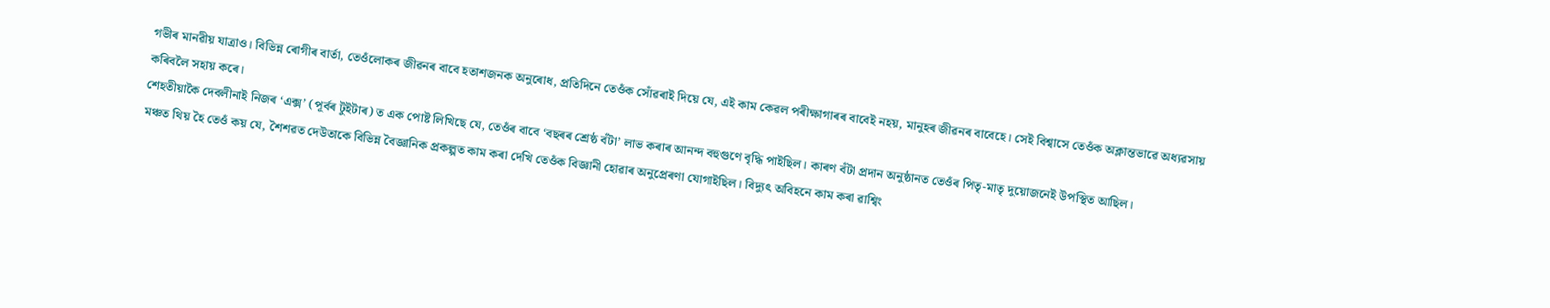গভীৰ মানৱীয় যাত্ৰাও। বিভিন্ন ৰোগীৰ বাৰ্তা, তেওঁলোকৰ জীৱনৰ বাবে হতাশজনক অনুৰোধ, প্ৰতিদিনে তেওঁক সোঁৱৰাই দিয়ে যে, এই কাম কেৱল পৰীক্ষাগাৰৰ বাবেই নহয়, মানুহৰ জীৱনৰ বাবেহে। সেই বিশ্বাসে তেওঁক অক্লান্তভাৱে অধ্যৱসায় কৰিবলৈ সহায় কৰে।
শেহতীয়াকৈ দেবলীনাই নিজৰ ‘এক্স’ (পূৰ্বৰ টুইটাৰ) ত এক পোষ্ট লিখিছে যে, তেওঁৰ বাবে ‘বছৰৰ শ্ৰেষ্ঠ বঁটা’ লাভ কৰাৰ আনন্দ বহুগুণে বৃদ্ধি পাইছিল। কাৰণ বঁটা প্ৰদান অনুষ্ঠানত তেওঁৰ পিতৃ-মাতৃ দুয়োজনেই উপস্থিত আছিল।
মঞ্চত থিয় হৈ তেওঁ কয় যে, শৈশৱত দেউতাকে বিভিন্ন বৈজ্ঞানিক প্ৰকল্পত কাম কৰা দেখি তেওঁক বিজ্ঞানী হোৱাৰ অনুপ্ৰেৰণা যোগাইছিল। বিদ্যুৎ অবিহনে কাম কৰা ৱাশ্বিং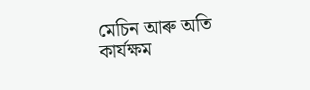মেচিন আৰু অতি কাৰ্যক্ষম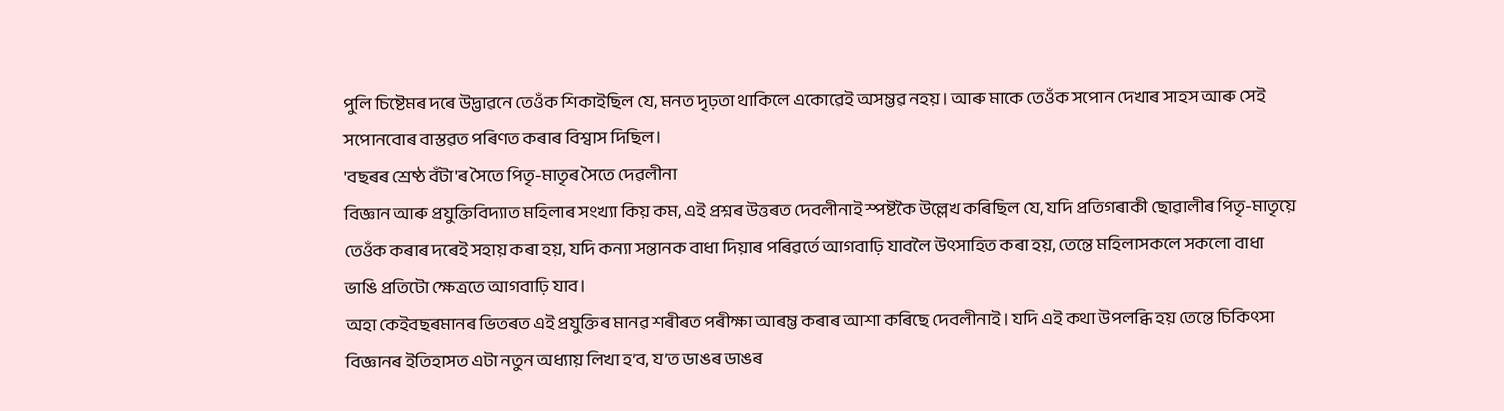পুলি চিষ্টেমৰ দৰে উদ্ভাৱনে তেওঁক শিকাইছিল যে, মনত দৃঢ়তা থাকিলে একোৱেই অসম্ভৱ নহয়। আৰু মাকে তেওঁক সপোন দেখাৰ সাহস আৰু সেই সপোনবোৰ বাস্তৱত পৰিণত কৰাৰ বিশ্বাস দিছিল।
'বছৰৰ শ্ৰেষ্ঠ বঁটা'ৰ সৈতে পিতৃ-মাতৃৰ সৈতে দেৱলীনা
বিজ্ঞান আৰু প্ৰযুক্তিবিদ্যাত মহিলাৰ সংখ্যা কিয় কম, এই প্ৰশ্নৰ উত্তৰত দেবলীনাই স্পষ্টকৈ উল্লেখ কৰিছিল যে, যদি প্ৰতিগৰাকী ছোৱালীৰ পিতৃ-মাতৃয়ে তেওঁক কৰাৰ দৰেই সহায় কৰা হয়, যদি কন্যা সন্তানক বাধা দিয়াৰ পৰিৱৰ্তে আগবাঢ়ি যাবলৈ উৎসাহিত কৰা হয়, তেন্তে মহিলাসকলে সকলো বাধা ভাঙি প্ৰতিটো ক্ষেত্ৰতে আগবাঢ়ি যাব।
অহা কেইবছৰমানৰ ভিতৰত এই প্ৰযুক্তিৰ মানৱ শৰীৰত পৰীক্ষা আৰম্ভ কৰাৰ আশা কৰিছে দেবলীনাই। যদি এই কথা উপলব্ধি হয় তেন্তে চিকিৎসা বিজ্ঞানৰ ইতিহাসত এটা নতুন অধ্যায় লিখা হ’ব, য’ত ডাঙৰ ডাঙৰ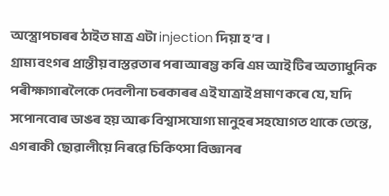অস্ত্ৰোপচাৰৰ ঠাইত মাত্ৰ এটা injection দিয়া হ’ব।
গ্ৰাম্য বংগৰ প্ৰান্তীয় বাস্তৱতাৰ পৰা আৰম্ভ কৰি এম আই টিৰ অত্যাধুনিক পৰীক্ষাগাৰলৈকে দেবলীনা চৰকাৰৰ এই যাত্ৰাই প্ৰমাণ কৰে যে, যদি সপোনবোৰ ডাঙৰ হয় আৰু বিশ্বাসযোগ্য মানুহৰ সহযোগত থাকে তেন্তে, এগৰাকী ছোৱালীয়ে নিৰৱে চিকিৎসা বিজ্ঞানৰ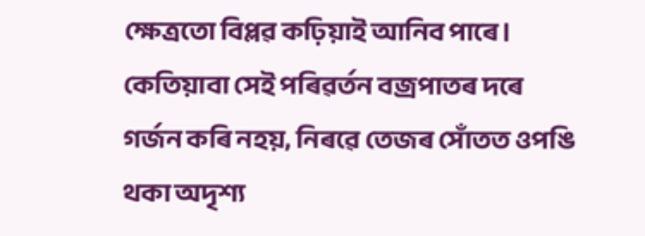ক্ষেত্ৰতো বিপ্লৱ কঢ়িয়াই আনিব পাৰে। কেতিয়াবা সেই পৰিৱৰ্তন বজ্ৰপাতৰ দৰে গৰ্জন কৰি নহয়, নিৰৱে তেজৰ সোঁতত ওপঙি থকা অদৃশ্য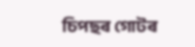চিপছৰ গোটৰ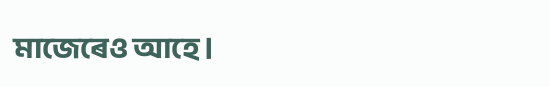মাজেৰেও আহে।